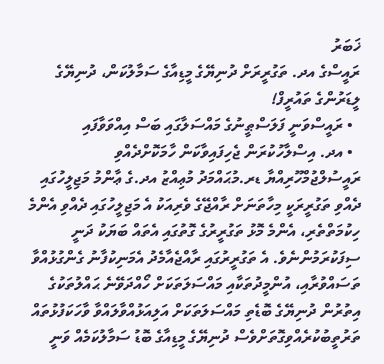ޚަބަރު
ރައީސްގެ އދ. ތަގުރީރަށް ދުނިޔޭގެ މީޑިއާގެ ސަމާލުކަން، ދުނިޔޭގެ ލީޑަރުންގެ ތައުރީފް!
  • ރައީސްވަނީ ފަލަސްޠީނުގެ މައްސަލާގައި ބަސް އިއްވަވާފައި
  • އދ. އިސްލާހުކުރަން ޖެހިފައިވާކަން ހާމަކޮށްދެއްވި
ރައީސުލްޖުމްހޫރިއްޔާ ޑރ.މުޙައްމަދު މުޢިއްޒު އދ.ގެ ޢާންމު މަޖިލީހުގައި ދެއްވި ތަގުރީރަކީ މިހާތަނަށް ރާއްޖޭގެ ވެރިއަކު އެ މަޖިލީހުގައި ދެއްވި އެންމެ ހިކުމަތްތެރި، އެންމެ މޮޅު ތަގުރީރުގެ ގޮތުގައި އެތައް ބަޔަކު ދަނީ ސިފަކުރަމުންނެވެ. އެ ތަގުރީރުގައި ރާއްޖެއާމެދު އެމަނިކުފާނު ގެންގުޅުއްވާ ތަސައްވުރާއި، އުންމީދުތަކާއި މައްސަލަތަކަށް ހޯއްދަވޭނެ ޙައްލުތަކުގެ އިތުރުން ދުނިޔޭގެ ބޮޑެތި މައްސަލަތަކަށް އަލިއަޅުއްވާލައްވާ ވާހަކަފުޅުތައް ތަރުތީބުކުރެއްވިގޮތަށްވެސް ދުނިޔޭގެ މީޑިއާގެ ބޮޑު ސަމާލުކަމެއް ވަނީ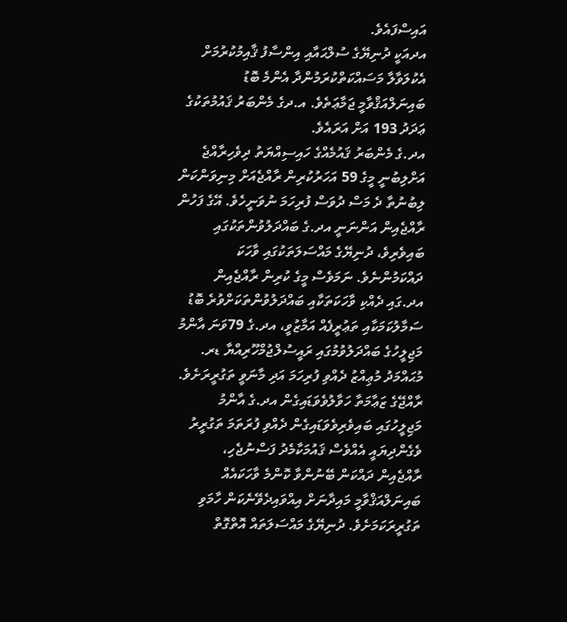އައިސްފައެވެ.
އދއަކީ ދުނިޔޭގެ ސުލްޙައާއި އިންސާފު ޤާއިމުކުރުމަށް އެކުލަވާލާ މަސައްކަތްކުރަމުންދާ އެންމެ ބޮޑު ބައިނަލްއަޤްވާމީ ޖަމާޢަތެވެ. އ.ދގެ މެންބަރު ޤައުމުތަކުގެ ޢަދަދު 193 އަށް އަރައެވެ.
އދ.ގެ މެންބަރު ޤައުމެއްގެ ހައިސިއްޔަތު ދިވެހިރާއްޖެ އަށްލިބުނީ މީގެ 59 އަހަރުކުރިން ރާއްޖެއަށް މިނިވަންކަން ލިބުނުތާ ދެ މަސް ދުވަސް ފުރިހަމަ ނުވަނީހެވެ. އޭގެ ފަހުން ރާއްޖެއިން އަންނަނީ އދ.ގެ ބައްދަލުވުންތަކުގައި ބައިވެރިވެ، ދުނިޔޭގެ މައްސަލަތަކުގައި ވާހަކަ ދައްކަމުންނެވެ. ނަމަވެސް މީގެ ކުރިން ރާއްޖެއިން އދ.ގައި ދެއްކި ވާހަކަތަކާއި ބައްދަލުވުންތަކަށްވުރެ ބޮޑު ސަމާލުކަމަކާއި ތަޢުރީފެއް އަމާޒުވީ، އދ.ގެ 79ވަނަ އާންމު މަޖިލީހުގެ ބައްދަލުވުމުގައި ރައީސުލްޖުމްހޫރިއްޔާ ޑރ. މުޙައްމަދު މުޢިއްޒު ދެއްވި ފުރިހަމަ އަދި މާނަވީ ތަގުރީރަށެވެ.
ރާއްޖޭގެ ޒަޢާމަތާ ހަވާލުވެވަޑައިގެން އދ.ގެ އާންމު މަޖިލީހުގައި ބައިވެރިވެވަޑައިގެން ދެއްވި ފުރަތަމަ ތަގުރީރު ވެގެންދިޔައީ އެއްވެސް ޤައުމަކާމެދު ފަސްނުޖެހި، ރާއްޖެއިން ދައްކަން ބޭނުންވާ ކޮންމެ ވާހަކައެއް ބައިނަލްއަޤްވާމީ މައިދާނަށް އިއްވައިދެވޭނެކަން ހާމަވި ތަގުރީރަކަމަށެވެ. ދުނިޔޭގެ މައްސަލަތައް އޮތްގޮތް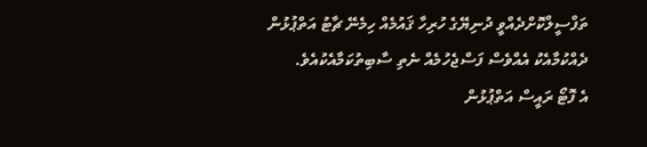ތަފްސީލްކޮށްދެއްވީ ދުނިޔޭގެ ހުރިހާ ޤައުމެއް ހިމެނޭ ޗާޓު އަތްޕުޅުން ދެއްކުމާއެކު އެއްވެސް ފަސްޖެހުމެއް ނެތި ސާބިތުކަމާއެކުއެވެ.
އެ ފޮޓޯ ރައީސް އަތްޕުޅުން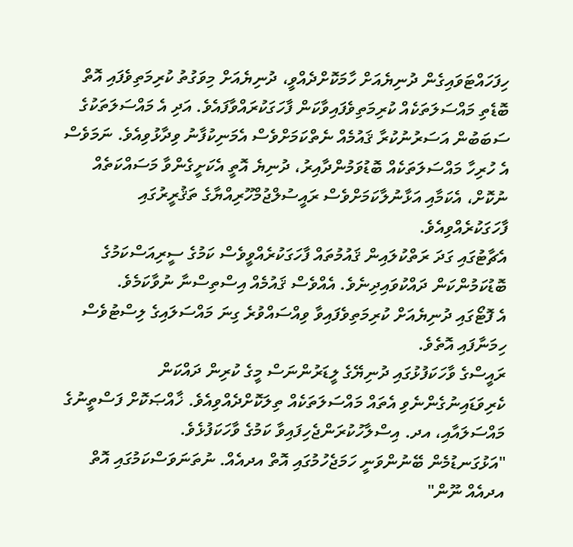ހިފަހައްޓަވައިގެން ދުނިޔެއަށް ހާމަކޮށްދެއްވީ، ދުނިޔެއަށް މިވަގުތު ކުރިމަތިވެފައި އޮތް ބޮޑެތި މައްސަލަތަކެއް ކުރިމަތިވެފައިވާކަން ފާހަގަކުރައްވާފައެވެ. އަދި އެ މައްސަލަތަކުގެ ސަބަބުން އަސަރުނުކުރާ ޤައުމެއް ނެތްކަމަށްވެސް އެމަނިކުފާނު ވިދާޅުވިއެވެ. ނަމަވެސް އެ ހުރިހާ މައްސަލަތަކެއް ބޮޑުވަމުންދާއިރު، ދުނިޔެ އޮތީ އެކަށީގެންވާ މަސައްކަތެއް ނުކޮށް، އެކަމާއި އަޅާނުލާކަމަށްވެސް ރައީސުލްޖުމްހޫރިއްޔާގެ ތަޤުރީރުގައި ފާހަގަކުރެއްވިއެވެ.
އެޗާޓުގައި ގަދަ ރަތްކުލައިން ޤައުމުތައް ފާހަގަކުރެއްވީވެސް ކަމުގެ ސީރިއަސްކަމުގެ ބޮޑުކަމުންކަން ދައްކުވައިދިނެވެ. އެއްވެސް ޤައުމެއް އިސްތިސްނާ ނުވާކަމެވެ.
އެ ފޮޓޯގައި ދުނިޔެއަށް ކުރިމަތިވެފައިވާ ވިއްސައްވުރެ ގިނަ މައްސަލައިގެ ލިސްޓުވެސް ހިމަނާފައި އޮތެވެ.
ރައީސްގެ ވާހަކަފުޅުގައި ދުނިޔޭގެ ލީޑަރުންނަސް މީގެ ކުރިން ދައްކަން ކެރިވަޑައިނުގެންނެވި އެތައް މައްސަލަތަކެއް ތިލަކޮށްދެއްވިއެވެ. ޚާއްޞަކޮށް ފަސްތީނުގެ މައްސަލައާއި، އދ. އިސްލާހުކުރަންޖެހިފައިވާ ކަމުގެ ވާހަކަފުޅެވެ.
"އަޅުގަނޑުމެން ބޭނުންވަނީ ހަމަޖެހުމުގައި އޮތް އދއެއް. ނުތަނަވަސްކަމުގައި އޮތް އދއެއް ނޫން"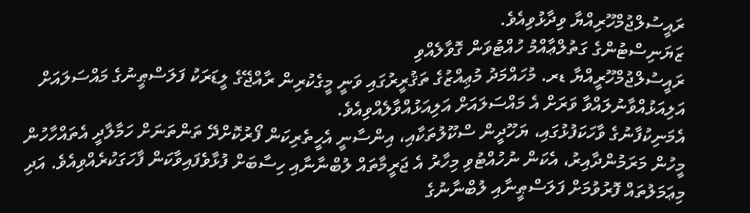ރައީސުލްޖުމްހޫރިއްޔާ ވިދާޅުވިއެވެ.
ޒަޔަނިސްޓުންގެ ގަތުލްޢާއްމު ހުއްޓުވަން ގޮވާލެއްވި
ރައީސުލްޖުމްހޫރީއްޔާ ޑރ. މުހައްމަދު މުޢިއްޒުގެ ތަޤުރީރުގައި ވަނީ މީގެކުރިން ރާއްޖޭގެ ލީޑަރަކު ފަލަސްޠީނުގެ މައްސަލައަށް އަލިއަޅުއްވާނުލައްވާ ވަރަށް އެ މައްސަލައަށް އަލިއަޅުއްވާލެއްވިއެވެ.
އެމަނިކުފާނުގެ ވާހަކަފުޅުގައި، ޔަހޫދީން ސްކޫލުތަކާއި، އިންސާނީ އެހީތެރިކަން ފޯރުކޮށްދޭ ތަންތަނަށް ހަމާލާދީ އެތައްހާހުން މީހުން މަރަމުންދާއިރު، އެކަން ނުހުއްޓުވި މިހާރު އެ ޖަރީމާތައް ލުބްނާނާއި ހިސާބަށް ފުޅާވެފައިވާކަން ފާހަގަކުރެއްވިއެވެ. އަދި މިޢަމަލުތައް ފޮރުވުމަށް ފަލަސްޠީނާއި ލުބްނާނުގެ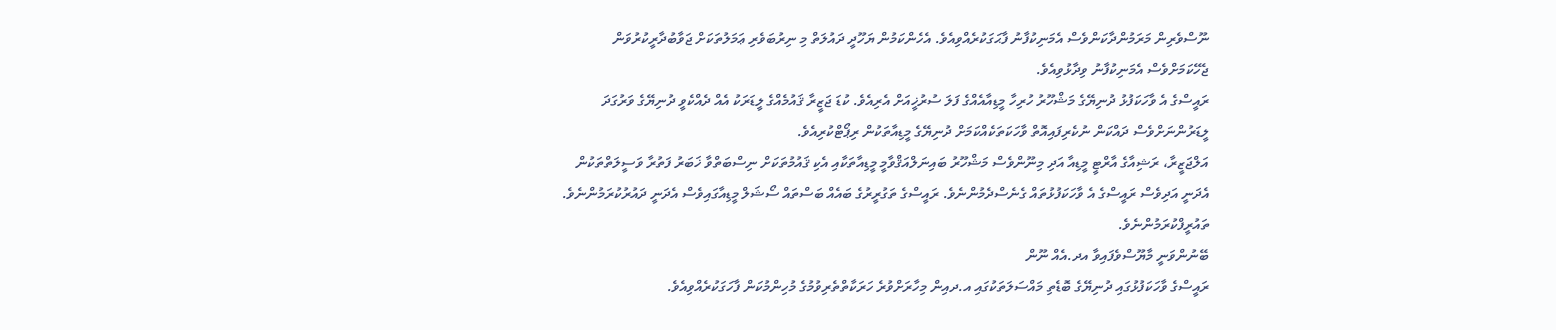ނޫސްވެރިން މަރަމުންދާކަންވެސް އެމަނިކުފާނު ފާޙަގަކުރެއްވިއެވެ. އެހެންކަމުން ޔަހޫދީ ދައުލަތް މި ނިރުބަވެރި ޢަމަލުތަކަށް ޖަވާބުދާރީކުރުވަން ޖެހޭކަމަށްވެސް އެމަނިކުފާނު ވިދާޅުވިއެވެ.
ރައީސްގެ އެ ވާހަކަފުޅު ދުނިޔޭގެ މަޝްހޫރު ހުރިހާ މީޑިއާއެއްގެ ފަލަ ސުރުޚީއަށް އެރިއެވެ. ކުޑަ ޖަޒީރާ ޤައުމެއްގެ ލީޑަރަކު އެއް ދެއްކެވީ ދުނިޔޭގެ ވަރުގަދަ ލީޑަރުންނަށްވެސް ދައްކަން ނުކެރިފައިއޮތް ވާހަކަތަކެއްކަމަށް ދުނިޔޭގެ މީޑިއާތަކުން ރިޕޯޓްކުރިއެވެ.
އަލްޖަޒީރާ، ރަޝިއާގެ އާރްޓީ މީޑިއާ އަދި މިނޫންވެސް މަޝްހޫރު ބައިނަލްއަޤްވާމީ މީޑިއާތަކާއި އެކި ޤައުމުތަކަށް ނިސްބަތްވާ ޚަބަރު ފަތުރާ ވަސީލަތްތަކުން އެދަނީ އަދިވެސް ރައީސްގެ އެ ވާހަކަފުޅުތައް ގެނެސްދެމުންނެވެ. ރައީސްގެ ތަގުރީރުގެ ބައެއް ބަސްތައް ސޯޝަލް މީޑިއާގައިވެސް އެދަނީ ދައުރުކުރަމުންނެވެ. ތައުރީފްކުރަމުންނެވެ.
ބޭނުންވަނީ މާޔޫސްވެފައިވާ އދ.އެއް ނޫން
ރައީސްގެ ވާހަކަފުޅުގައި ދުނިޔޭގެ ބޮޑެތި މައްސަލަތަކުގައި އ.ދއިން މިހާރަށްވުރެ ހަރަކާތްތެރިވުމުގެ މުހިންމުކަން ފާހަގަކުރެއްވިއެވެ.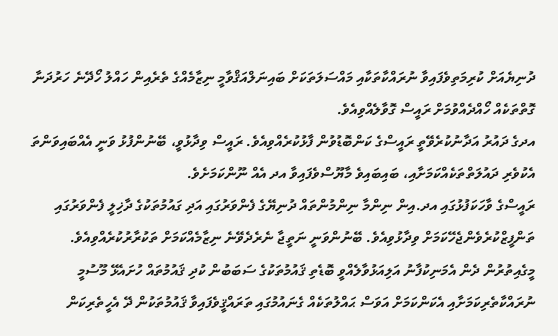ދުނިޔެއަށް ކުރިމަތިވެފައިވާ ނުރައްކާތަކާއި މައްސަލަތަކަށް ބައިނަލްއަޤްވާމީ ނިޒާމެއްގެ ތެރެއިން ހައްލު ހޯދޭނެ ހަރުދަނާ ގޮތްތަކެއް ހޯއްދެއްވުމަށް ރައީސް ގޮވާލެއްވިއެވެ.
އދގެ ދައުރު އަދާނުކުރެވޭތީ ރައީސްގެ ކަންބޮޑުވުން ފާޅުކުރެއްވިއެވެ. ރައީސް ވިދާޅުވީ، ބޭނުންފުޅު ވަނީ އެއްބައިވަންތަ އެކުވެރި ދައުލަތްތަކެއްކަމަށާއި، ބައިބައިވެ މާޔޫސްވެފައިވާ އދ އެއް ނޫންކަމަށެވެ.
ރައީސްގެ ވާހަކަފުޅުގައި އދ.އިން ނިންމާ ނިންމުންތައް ދުނިޔޭގެ ފެންވަރުގައި އަދި ގައުމުތަކުގެ ދާޚިލީ ފެންވަރުގައި ތަންފީޒްކުރެވެންޖެހޭކަމަށް ވިދާޅުވިއެވެ. ބޭނުންވަނީ ނަތީޖާ ނެރެދެވޭނެ ނިޒާމެއްކަމަށް ތަކުރާރުކުރެއްވިއެވެ.
މީގެއިތުރުން ދެން އެމަނިކުފާނު އަލިއަޅުވާލެއްވީ ބޮޑެތި ޤައުމުތަކުގެ ސަބަބުން ކުދި ޤައުމުތައް ހުށައެޅޭ މޫސުމީ ނުރައްކާތެރިކަމަށާއި އެކަންކަމަށް އަވަސް ޙައްލުތަކެއް ގެނައުމުގައި ތަރައްޤީވެފައިވާ ޤައުމުތަކުން ދޭ އެހީތެރިކަން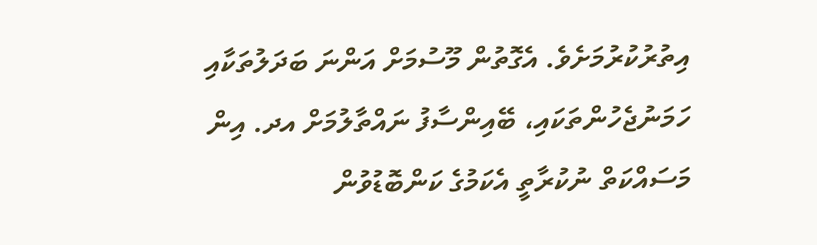އިތުރުކުރުމަށެވެ. އެގޮތުން މޫސުމަށް އަންނަ ބަދަލުތަކާއި ހަމަނުޖެހުންތަކައި، ބޭއިންސާފު ނައްތާލުމަށް އދ. އިން މަސައްކަތް ނުކުރާތީ އެކަމުގެ ކަންބޮޑުވުން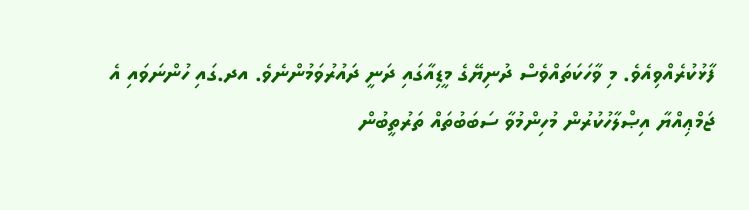ފާޅުކުރެއްވިއެވެ. މި ވާހަކަތައްވެސް ދުނިޔޭގެ މީޑިއާގައި ދަނީ ދައުރުވަމުންނެވެ. އދ.ގައި ހުންނަވައި އެ ޖަމްޢިއްޔާ އިޞްލާހުކުރުން މުހިންމުވާ ސަބަބުތައް ތަރުތީބުން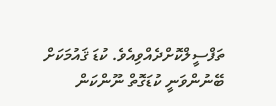ތަފްސީލްކޮށްދެއްވިއެވެ. ކުޑަ ޤައުމަކަށް ބޭނުންވަނީ ކުޑަގޮތް ނޫންކަން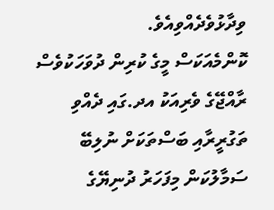ވިދާޅުވެދެއްވިއެވެ.
ކޮންމެއަކަސް މީގެ ކުރިން ދުވަހަކުވެސް ރާއްޖޭގެ ވެރިއަކު އދ.ގައި ދެއްވި ތަގުރީރާއި ބަސްތަކަށް ނުލިބޭ ސަމާލުކަން މިފަހަރު ދުނިޔޭގެ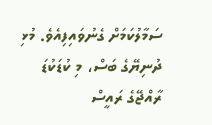ސަމާލުކަމަށް ގެނުވައިފިއެވެ. މުޅި ދުނިޔޭގެ ބަސް، މި ކުޑަކުޑަ ރާއްޖޭގެ ރައީސް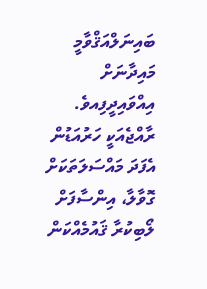ބައިނަލްއަޤްވާމީ މައިދާނަށް އިއްވައިދީފިއވެ. ރާއްޖެއަކީ ހަރުއަޑުން އެފަދަ މައްސަލަތަކަށް ގޮވާލާ، އިންސާފަށް ލޯބިކުރާ ޤައުމެއްކަން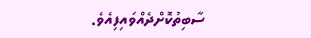ސާބިތުކޮށްދެއްވައިފިއެވެ.